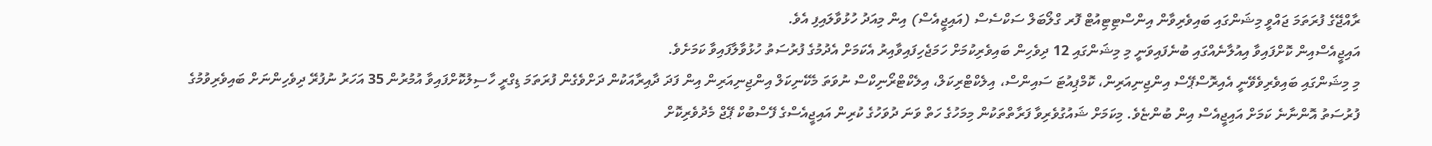ރާއްޖޭގެ ފުރަތަމަ ޖައްވީ މިޝަންގައި ބައިވެރިވާން އިންސްޓިޓިއުޓް ފޮރ ގްލޯބަލް ސަކްސެސް (އައިޖީއެސް) އިން މިއަދު ހުޅުވާލައިފި އެވެ.
އައިޖީއެސްއިން ކޮށްފައިވާ އިއުލާނެއްގައި ބުނެފައިވަނީ މި މިޝަންގައި 12 ދިވެހިން ބައިވެރިކުމަށް ހަމަޖެހިފައިވާއިރު އެކަމަށް އެދުމުގެ ފުރުސަތު ހުޅުވާލާފައިވާ ކަމަށެވެ.
މި މިޝަންގައި ބައިވެރިވެވޭނީ އެއިރޮސްޕޭސް އިންޖިނިއަރިން، ކޮމްޕިއުޓަ ސައިންސް، އިލެކްޓްރިކަލް، އިލެކްޓްރޯނިކްސް ނުވަތަ މެކޭނިކަލް އިންޖިނިއަރިން އިން ފަދަ ދާއިރާއަކުން ދަށްވެގެން ފުރަތަމަ ޑިގްރީ ހާސިލުކޮށްފައިވާ އުމުރުން 35 އަހަރު ނުފުރޭ ދިވެހިންނަށް ބައިވެރިވުމުގެ ފުރުސަތު އޮންނާނެ ކަމަށް އައިޖީއެސް އިން ބުންޏެވެ. މިކަމަށް ޝައުގުވެރިވާ ފަރާތްތަކުން މިމަހުގެ ހަތް ވަނަ ދުވަހުގެ ކުރިން އައިޖީއެސްގެ ފޭސްބުކް ޕޭޖް މެދުވެރިކޮށް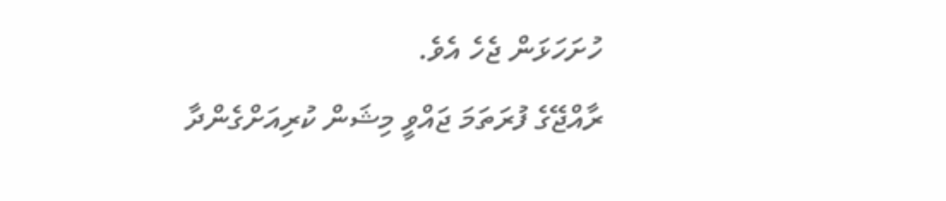ހުށަހަޅަން ޖެހެ އެވެ.
ރާއްޖޭގެ ފުރަތަމަ ޖައްވީ މިޝަން ކުރިއަށްގެންދާ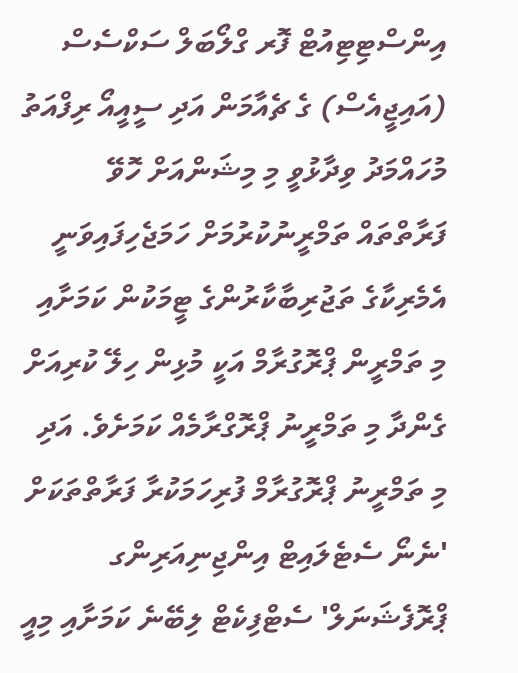އިންސްޓިޓިއުޓް ފޮރ ގްލޯބަލް ސަކްސެސް (އައިޖީއެސް) ގެ ޗެއާމަން އަދި ސީއީއޯ ރިފްއަތު މުހައްމަދު ވިދާޅުވީ މި މިޝަންއަށް ހޮވޭ ފަރާތްތައް ތަމްރީނުކުރުމަށް ހަމަޖެހިފައިވަނީ އެމެރިކާގެ ތަޖުރިބާކާރުންގެ ޓީމަކުން ކަމަށާއި މި ތަމްރީން ޕްރޮގުރާމް އަކީ މުޅިން ހިލޭ ކުރިއަށް ގެންދާ މި ތަމްރީނު ޕްރޮގްރާމެއް ކަމަށެވެ. އަދި މި ތަމްރީނު ޕްރޮގުރާމް ފުރިހަމަކުރާ ފަރާތްތަކަށް 'ނެނޯ ސެޓެލައިޓް އިންޖިނިއަރިންގ ޕްރޮފެޝަނަލް' ސެޓްފިކެޓް ލިބޭނެ ކަމަށާއި މިއީ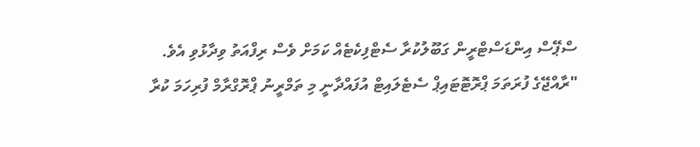ސްޕޭސް އިންޑަސްޓްރީން ގަބޫލުކުރާ ސެޓްފިކެޓެއް ކަމަށް ވެސް ރިފްއަތު ވިދާޅުވި އެވެ.
"ރާއްޖޭގެ ފުރަތަމަ ޕްރޮޓޮޓައިޕް ސެޓެލައިޓް އުފައްދާނީ މި ތަމްރީނު ޕްރޮގްރާމް ފުރިހަމަ ކުރާ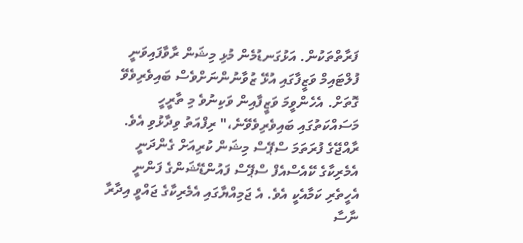ފަރާތްތަކުން. އަޅުގަނޑުމެން މުޅި މިޝަން ރާވާފައިވަނީ ފުލްޓައިމް ވަޒީފާގައި އުޅޭ ޒުވާނުންނަށްވެސް ބައިވެރިވެވޭ ގޮތަށް. އެހެންވީމަ ވަޒީފާއިން ވަކިނުވެ މި ތާރީހީ މަސައްކަތުގައި ބައިވެރިވެވޭނެ،" ރިފްއަތު ވިދާޅުވި އެވެ.
ރާއްޖޭގެ ފުރަތަމަ ސްޕޭސް މިޝަން ކުރިއަށް ގެންދަނީ އެމެރިކާގެ ކޭއެސްއެފް ސްޕޭސް ފައުންޑޭޝަންގެ ފަންނީ އެހީތެރި ކަމާއެކީ އެވެ. އެ ޖަމިއްޔާގައި އެމެރިކާގެ ޖައްވީ އިދާރާ ނާސާ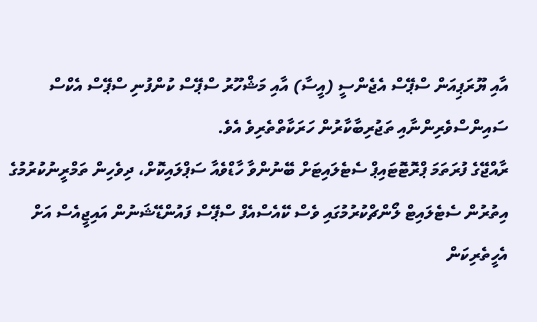އާއި ޔޫރަޕިއަން ސްޕޭސް އެޖެންސީ (އީސާ) އާއި މަޝްހޫރު ސްޕޭސް ކުންފުނި ސްޕޭސް އެކްސް ސައިންސްވެރިންނާއި ތަޖުރިބާކާރުން ހަރަކާތްތެރިވެ އެވެ.
ރާއްޖޭގެ ފުރަތަމަ ޕްރޮޓޮޓައިޕް ސެޓެލައިޓަށް ބޭނުންވާ ހާޑްވެއާ ސަޕްލައިކޮށް، ދިވެހިން ތަމްރީނުކުރުމުގެ އިތުރުން ސެޓެލައިޓް ލޯންޗްކުރުމުގައި ވެސް ކޭއެސްއެފް ސްޕޭސް ފައުންޑޭޝަނުން އައިޖީއެސް އަށް އެހީތެރިކަން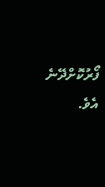ފޯރުކޮށްދޭނެ އެވެ.